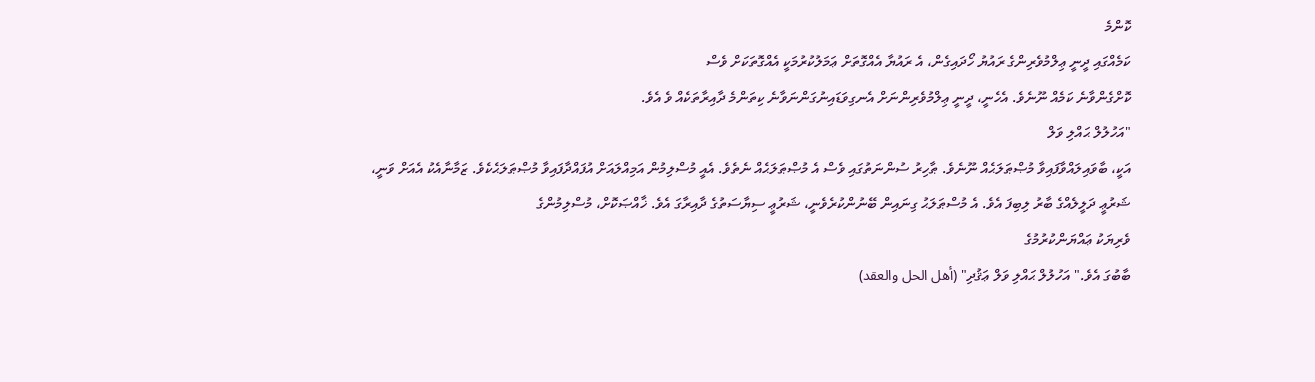ކޮންމެ
ކަމެއްގައި ދީނީ ޢިލްމުވެރިންގެ ރައުޔު ހޯދައިގެން، އެ ރައުޔާ އެއްގޮތަށް ޢަމަލުކުރުމަކީ އެއްގޮތަކަށް ވެސް
ކޮށްގެންވާނެ ކަމެއް ނޫނެވެ. އެހެނީ، ދީނީ ޢިލްމުވެރިންނަށް އެނގިވަޑައިނުގަންނަވާނެ ކިތަންމެ ދާއިރާތަކެއް ވެ އެވެ.
"އަހުލުލް ޙައްލި ވަލް
އަކީ، ބާވައިލައްވާފައިވާ މުޞްޠަލަޙެއް ނޫނެވެ. ޠާހިރު ސުންނަތުގައި ވެސް އެ މުޞްޠަލަޙެއް ނެތެވެ. އެއީ މުސްލިމުން އަމިއްލައަށް އުފައްދާފައިވާ މުޞްޠަލަޙެކެވެ. ޒަމާނާއެކު އެއަށް ވަނީ، ޝަރުޢީ ދަލީލެއްގެ ބާރު ލިބިފަ އެވެ. އެ މުސްޠަލަޙު ގިނައިން ބޭނުންކުރެވެނީ، ޝަރުޢީ ސިޔާސަތުގެ ދާއިރާގަ އެވެ. ޚާއްޞަކޮށް، މުސްލިމުންގެ
ވެރިޔަކު ޢައްޔަންކުރުމުގެ
ބާބުގަ އެވެ." އަހުލުލް ޙައްލި ވަލް ޢަޤުދި" (أهل الحل والعقد)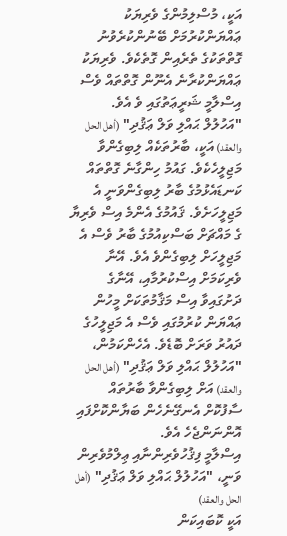އަކީ، މުސްލިމުންގެ ވެރިޔަކު ޢައްޔަންކުރުމަށް ބޭނުންކުރެވުނު ގޮތްތަކުގެ ތެރެއިން ގޮތެކެވެ. ވެރިޔަކު ޢައްޔަންކުރާނެ އެނޫން ގޮތްތައް ވެސް އިސްލާމީ ޝަރީޢަތުގައި ވެ އެވެ.
"އަހުލުލް ޙައްލި ވަލް ޢަޤުދި" (أهل الحل والعقد) އަކީ، ބާރުތަކެއް ލިބިގެންވާ މަޖިލީހެކެވެ. ގައުމު ހިންގާނެ ގޮތްތައް ކަނޑައެޅުމުގެ ބާރު ލިބިގެންވަނީ އެ މަޖިލީހަށެވެ. ޤައުމުގެ އެންމެ އިސް ވެރިޔާ ގެ މައްޗަށް ބަސްކިއުމުގެ ބާރު ވެސް އެ މަޖިލީހަށް ލިބިގެންވެ އެވެ. އޭނާ ވެރިކަމަށް އިސްކުރުމާއި، އޭނާގެ ދަށުގައިވާ އިސް މަޤާމުތަކަށް މީހުން ޢައްޔަން ކުރުމުގައި ވެސް އެ މަޖިލީހުގެ ދައުރު ވަރަށް ބޮޑެވެ. އެހެންކަމުން، "އަހުލުލް ޙައްލި ވަލް ޢަޤުދި" (أهل الحل والعقد) އަށް ލިބިގެންވާ ބާރުތައް ސާފުކޮށް އެނގޭނެހެން ބަޔާންކޮށްފައި އޮންނަންޖެހެ އެވެ.
އިސްލާމީ ފިޤުހުވެރިންނާއި ޢިލްމުވެރިން ވަނީ، "އަހުލުލް ޙައްލި ވަލް ޢަޤުދި" (أهل الحل والعقد)
އަކީ ކޮބައިކަން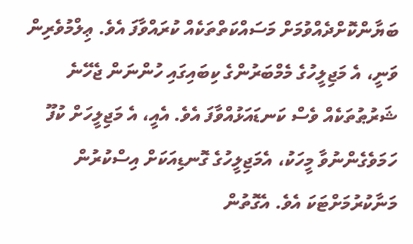ބަޔާންކޮށްދެއްވުމަށް މަސައްކަތްތަކެއް ކުރައްވާފަ އެވެ. ޢިލްމުވެރިން ވަނީ، އެ މަޖިލީހުގެ މެމްބަރުންގެ ކިބައިގައި ހުންނަން ޖެހޭނެ ޝަރުޠުތަކެއް ވެސް ކަނޑައަޅުއްވާފަ އެވެ. އެއީ، އެ މަޖިލީހަށް ކުފޫ ހަމަވެގެންނުވާ މީހަކު، އެމަޖިލީހުގެ ގޮނޑިއަކަށް އިސްކުރުން މަނާކުރުމަށްޓަކަ އެވެ. އެގޮތުން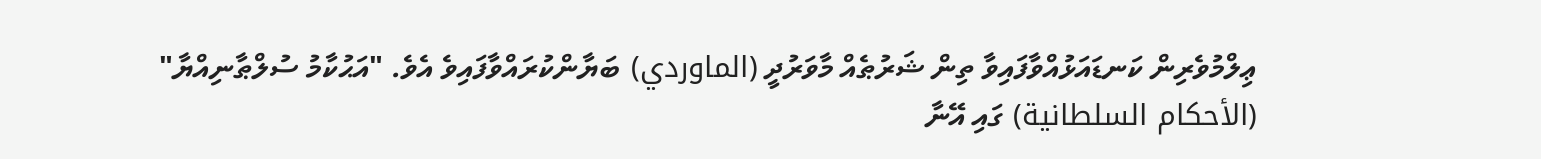ޢިލްމުވެރިން ކަނޑައަޅުއްވާފައިވާ ތިން ޝަރުޠެއް މާވަރުދީ (الماوردي) ބަޔާންކުރައްވާފައިވެ އެވެ. "އަޙުކާމު ސުލްޠާނިއްޔާ" (الأحكام السلطانية) ގައި އޭނާ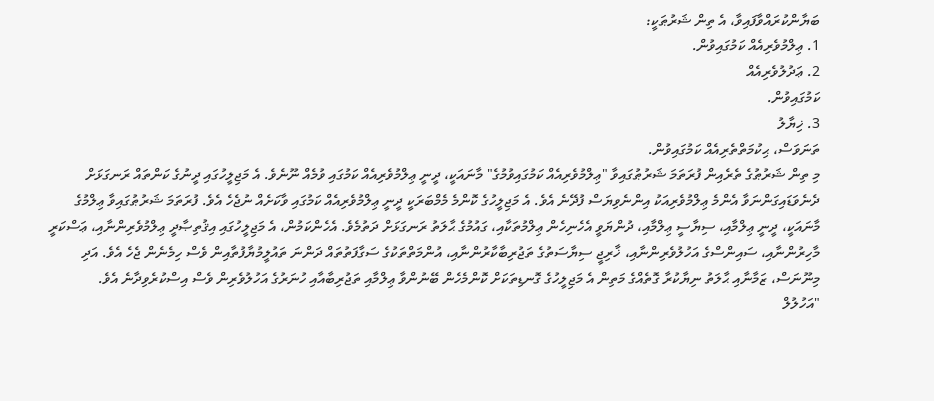ބަޔާންކުރައްވާފައިވާ، އެ ތިން ޝަރުޠަކީ:
1. ޢިލްމުވެރިއެއް ކަމުގައިވުން.
2. ޢަދުލުވެރިއެއް
ކަމުގައިވުން.
3. ޚިޔާލު
ތަނަވަސް، ޙިކުމަތްތެރިއެއް ކަމުގައިވުން.
މި ތިން ޝަރުޠުގެ ތެރެއިން ފުރަތަމަ ޝަރުޠުގައިވާ "ޢިލްމުވެރިއެއް ކަމުގައިވުމުގެ" މާނައަކީ، ދީނީ ޢިލްމުވެރިއެއް ކަމުގައި ވުމެއް ނޫނެވެ. އެ މަޖިލީހުގައި ދީނުގެ ކަންތައް ރަނގަޅަށް ދެނެވަޑައިގަންނަވާ އެންމެ ޢިލްމުވެރިއަކު އިންނެވިޔަސް ފުދޭނެ އެވެ. އެ މަޖިލީހުގެ ކޮންމެ މެމްބަރަކީ ދީނީ ޢިލްމުވެރިއެއް ކަމުގައި ވާކަށެއް ނުޖެހެ އެވެ. ފުރަތަމަ ޝަރުޠުގައިވާ ޢިލްމުގެ މާނައަކީ، ދީނީ ޢިލްމާއި، ސިޔާސީ ޢިލްމާއި، ދުންޔަވީ އެހެނިހެން ޢިލްމުތަކާއި، ގައުމުގެ ޙާލަތު ރަނގަޅަށް ދަތުމެވެ. އެހެންކަމުން، އެ މަޖިލީހުގައި އިޤުތިޞާދީ ޢިލްމުވެރިންނާއި، ޢަސްކަރީ މާހިރުންނާއި، ސައިންސްގެ އަހުލުވެރިންނާއި، ޚާރިޖީ ސިޔާސަތުގެ ތަޖުރިބާކާރުންނާއި، އުންމަތްތަކުގެ ސަގާފަތުތައް ދަންނަ ތައުލީމުޔާފުތާއިން ވެސް ހިމެނެން ޖެހެ އެވެ. އަދި މިނޫނަސް، ޒަމާނާއި ޙާލަތު ނިޔާކުރާ ގޮތެއްގެ މަތިން އެ މަޖިލީހުގެ ގޮނޑިތަކަށް ކޮންމެހެން ބޭނުންވާ ޢިލްމާއި ތަޖުރިބާއާއި ހުނަރުގެ އަހުލުވެރިން ވެސް އިސްކުރެވިދާނެ އެވެ.
"އަހުލުލް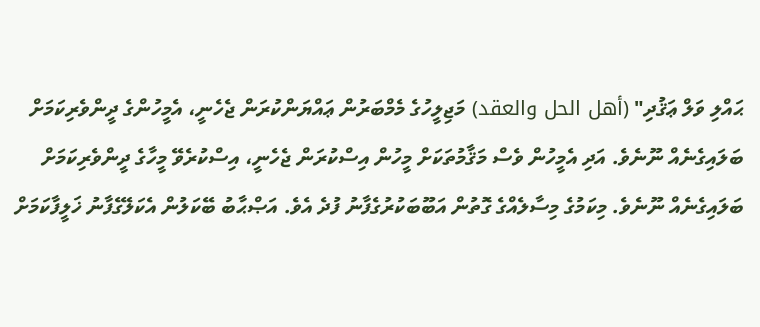ޙައްލި ވަލް ޢަޤުދި" (أهل الحل والعقد) މަޖިލީހުގެ މެމްބަރުން ޢައްޔަންކުރަން ޖެހެނީ، އެމީހުންގެ ދީންވެރިކަމަށް ބަލައިގެނެއް ނޫނެވެ. އަދި އެމީހުން ވެސް މަޤާމުތަކަށް މީހުން އިސްކުރަން ޖެހެނީ، އިސްކުރެވޭ މީހާގެ ދީންވެރިކަމަށް ބަލައިގެނެއް ނޫނެވެ. މިކަމުގެ މިސާލެއްގެ ގޮތުން އަބޫބަކުރުގެފާނު ފުދެ އެވެ. އަޞްޙާބު ބޭކަލުން އެކަލޭގެފާނު ޚަލީފާކަމަށް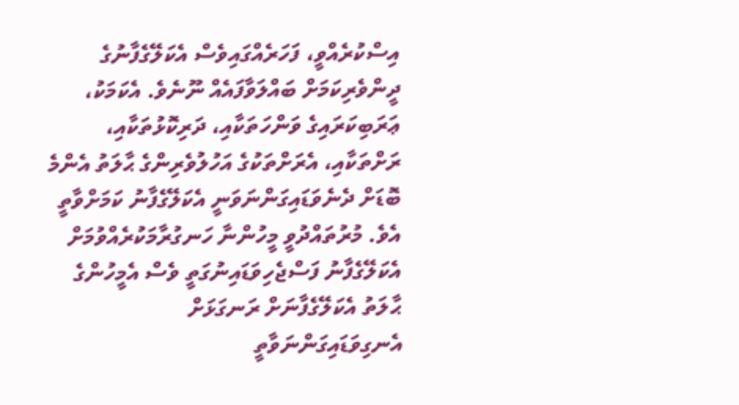އިސްކުރެއްވީ، ފަހަރެއްގައިވެސް އެކަލޭގެފާނުގެ ދީންވެރިކަމަށް ބައްލަވާފައެއް ނޫނެވެ. އެކަމަކު، ޢަރަބިކަރައިގެ ވަންހަތަކާއި، ދަރިކޮޅުތަކާއި، ރަށްތަކާއި، އެރަށްތަކުގެ އަހުލުވެރިންގެ ޙާލަތު އެންމެ ބޮޑަށް ދެނެވަޑައިގަންނަވަނީ އެކަލޭގެފާނު ކަމަށްވާތީ އެވެ. މުރުތައްދުވީ މީހުންނާ ހަނގުރާމަކުރެއްވުމަށް އެކަލޭގެފާނު ފަސްޖެހިވަޑައިނުގަތީ ވެސް އެމީހުންގެ ޙާލަތު އެކަލޭގެފާނަށް ރަނގަޅަށް އެނގިވަޑައިގަންނަވާތީ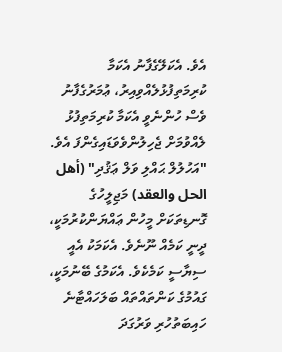އެވެ. އެކަލޭގެފާނު އެކަމާ ކުރިމަތިފުޅުލެއްވިއިރު، ޢުމަރުގެފާނު ވެސް ހުންނެވީ އެކަމާ ކުރިމަތިފުޅު ލެއްވުމަށް ޖެހިލުންވެވަޑައިގެންފަ އެވެ.
"އަހުލުލް ޙައްލި ވަލް ޢަޤުދި" (أهل الحل والعقد) މަޖިލީހުގެ ގޮނޑިތަކަށް މީހުން ޢައްޔަންކުރުމަކީ، ދީނީ ކަމެއް ނޫނެވެ. އެކަމަކު އެއީ ސިޔާސީ ކަމެކެވެ. އެކަމުގެ ބޭނުމަކީ، ގައުމުގެ ކަންތައްތައް ބަލަހައްޓާނެ ހައިބަތުހުރި ވަރުގަދަ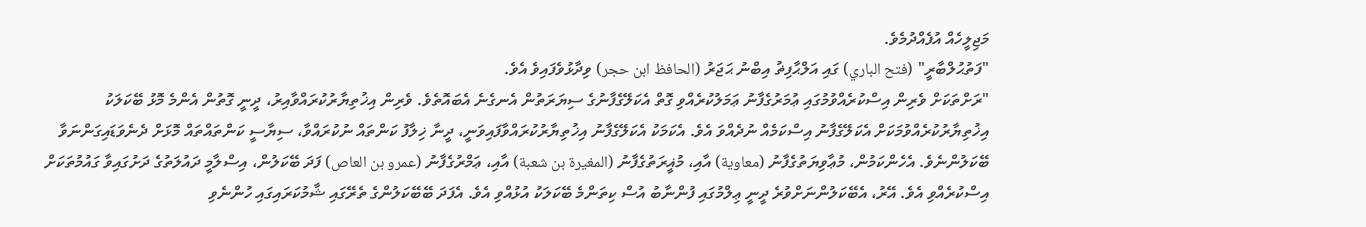މަޖިލީހެއް އުފެއްދުމެވެ.
"ފަތުޙުލްބާރީ" (فتح الباري) ގައި އަލްޙާފިޡު އިބްނު ޙަޖަރު (الحافظ ابن حجر) ވިދާޅުވެފައިވެ އެވެ.
"ރަށްތަކަށް ވެރިން އިސްކުރެއްވުމުގައި ޢުމަރުގެފާނު ޢަމަލުކުރެއްވި ގޮތް އެކަލޭގެފާނުގެ ސިޔަރަތުން އެނގެނެ އެބައޮތެވެ. ވެރިން އިޚުތިޔާރުކުރައްވާއިރު، ދީނީ ގޮތުން އެންމެ މޮޅު ބޭކަލަކު އިޚުތިޔާރުކުރެއްވުމަކަށް އެކަލޭގެފާނު އިސްކަމެއް ނުދެއްވަ އެވެ. އެކަމަކު އެކަލޭގެފާނު އިޚުތިޔާރުކުރައްވާފައިވަނީ، ދީނާ ޚިލާފު ކަންތައް ނުކުރައްވާ، ސިޔާސީ ކަންތައްތައް މޮޅަށް ދެނެވަޑައިގަންނަވާ ބޭކަލުންނެވެ. އެހެންކަމުން، މުޢާވިޔަތުގެފާނު (معاوية) އާއި، މުޣީރަތުގެފާނު (المغيرة بن شعبة) އާއި، ޢަމްރުގެފާނު (عمرو بن العاص) ފަދަ ބޭކަލުން، އިސްލާމީ ދައުލަތުގެ ދަށުގައިވާ ގައުމުތަކަށް އިސްކުރެއްވި އެވެ. އޭރު، އެބޭކަލުންނަށްވުރެ ދީނީ ޢިލްމުގައި ފުންނާބު އުސް ކިތަންމެ ބޭކަލަކު އުޅުއްވި އެވެ. އެފަދަ ބޭބޭކަލުންގެ ތެރޭގައި ޝާމުކަރައިގައި ހުންނެވި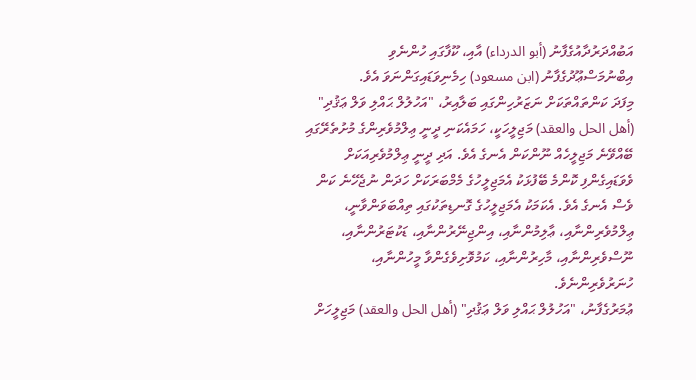އަބުއްދަރުދާއުގެފާނު (أبو الدرداء) އާއި، ކޫފާގައި ހުންނެވި އިބްނުމަސްޢޫދުގެފާނު (ابن مسعود) ހިމެނިވަޑައިގަންނަވަ އެވެ.
މިފަދަ ކަންތައްތަކަށް ނަޒަރުހިންގައި ބަލާއިރު، "އަހުލުލް ޙައްލި ވަލް ޢަޤުދި" (أهل الحل والعقد) މަޖިލީހަކީ، ހަމައެކަނި ދީނީ ޢިލްމުވެރިންގެ މުށުތެރޭގައި ބޭއްވޭނެ މަޖިލީހެއް ނޫންކަން އެނގެ އެވެ. އަދި ދީނީ ޢިލްމުވެރިއަކަށް ވެވަޑައިގެންފި ކޮންމެ ބޭފުޅަކު އެމަޖިލީހުގެ މެމްބަރަކަށް ހަދަން ނުޖެހޭނެ ކަން ވެސް އެނގެ އެވެ. އެކަމަކު އެމަޖިލީހުގެ ގޮނޑިތަކުގައި ތިއްބަވަންވާނީ، ޢިލްމުވެރިންނާއި، ޢާލިމުންނާއި، އިންޖިނޭރުންނާއި، ޑަކުޓަރުންނާއި، ނޫސްވެރިންނާއި، މާހިރުންނާއި، ކަމުވޮށިވެގެންވާ މީހުންނާއި، ހުނަރުވެރިންނެވެ.
ޢުމަރުގެފާނު، "އަހުލުލް ޙައްލި ވަލް ޢަޤުދި" (أهل الحل والعقد) މަޖިލީހަށް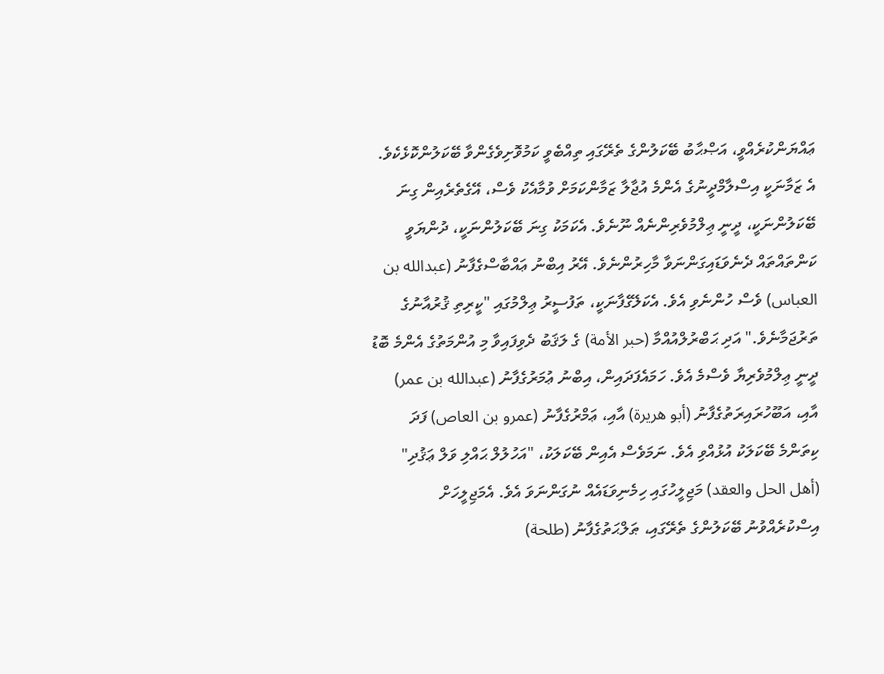ޢައްޔަންކުރެއްވީ، އަޞްޙާބު ބޭކަލުންގެ ތެރޭގައި ތިއްބެވީ ކަމުވޮށިވެގެންވާ ބޭކަލުންކޮޅެކެވެ. އެ ޒަމާނަކީ އިސްލާމްދީނުގެ އެންމެ އުޖާލާ ޒަމާންކަމަށް ވުމާއެކު ވެސް، އޭގެތެރެއިން ގިނަ ބޭކަލުންނަކީ، ދީނީ ޢިލްމުވެރިންނެއް ނޫނެވެ. އެކަމަކު ގިނަ ބޭކަލުންނަކީ، ދުންޔަވީ ކަންތައްތައް ދެނެވަޑައިގަންނަވާ މާހިރުންނެވެ. އޭރު އިބްނު ޢައްބާސްގެފާނު (عبدالله بن العباس) ވެސް ހުންނެވި އެވެ. އެކަލޭގެފާނަކީ، ތަފުސީރު ޢިލްމުގައި "ކީރިތި ޤުރުއާނުގެ ތަރުޖަމާނެވެ." އަދި ޙަބްރުލްއުއްމާ (حبر الأمة) ގެ ލަޤަބު ދެވިފައިވާ މި އުންމަތުގެ އެންމެ ބޮޑު ދީނީ ޢިލްމުވެރިޔާ ވެސްމެ އެވެ. ހަމައެފަދައިން، އިބްނު ޢުމަރުގެފާނު (عبدالله بن عمر) އާއި، އަބޫހުރައިރަތުގެފާނު (أبو هريرة) އާއި، ޢަމްރުގެފާނު (عمرو بن العاص) ފަދަ ކިތަންމެ ބޭކަލަކު އުޅުއްވި އެވެ. ނަމަވެސް އެއިން ބޭކަލަކު، "އަހުލުލް ޙައްލި ވަލް ޢަޤުދި" (أهل الحل والعقد) މަޖިލީހުގައި ހިމެނިވަޑައެއް ނުގަންނަވަ އެވެ. އެމަޖިލީހަށް އިސްކުރެއްވުނު ބޭކަލުންގެ ތެރޭގައި، ޠަލްޙަތުގެފާނު (طلحة)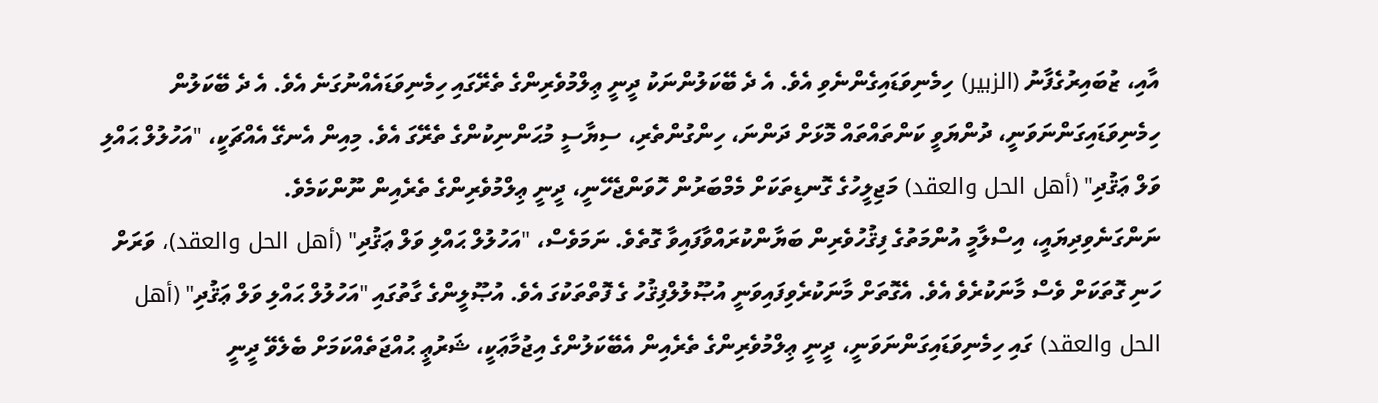އާއި، ޒުބައިރުގެފާނު (الزبير) ހިމެނިވަޑައިގެންނެވި އެވެ. އެ ދެ ބޭކަލުންނަކު ދީނީ ޢިލްމުވެރިންގެ ތެރޭގައި ހިމެނިވަޑައެއްނުގަނެ އެވެ. އެ ދެ ބޭކަލުން ހިމެނިވަޑައިގަންނަވަނީ، ދުންޔަވީ ކަންތައްތައް މޮޅަށް ދަންނަ، ހިންގުންތެރި، ސިޔާސީ މުޙަންނިކުންގެ ތެރޭގަ އެވެ. މިއިން އެނގޭ އެއްޗަކީ، "އަހުލުލް ޙައްލި ވަލް ޢަޤުދި" (أهل الحل والعقد) މަޖިލީހުގެ ގޮނޑިތަކަށް މެމްބަރުން ހޮވަންޖެހޭނީ، ދީނީ ޢިލްމުވެރިންގެ ތެރެއިން ނޫންކަމެވެ.
ނަންގަނެވިދިޔައީ، އިސްލާމީ އުންމަތުގެ ފިޤުހުވެރިން ބަޔާންކުރައްވާފައިވާ ގޮތެވެ. ނަމަވެސް، "އަހުލުލް ޙައްލި ވަލް ޢަޤުދި" (أهل الحل والعقد)، ވަރަށް ހަނި ގޮތަކަށް ވެސް މާނަކުރެވެ އެވެ. އެގޮތަށް މާނަކުރެވިފައިވަނީ އުޞޫލުލްފިޤުހު ގެ ފޮތްތަކުގަ އެވެ. އުޞޫލީންގެ ގާތުގައި "އަހުލުލް ޙައްލި ވަލް ޢަޤުދި" (أهل الحل والعقد) ގައި ހިމެނިވަޑައިގަންނަވަނީ، ދީނީ ޢިލްމުވެރިންގެ ތެރެއިން އެބޭކަލުންގެ އިޖުމާޢަކީ، ޝަރުޢީ ޙުއްޖަތެއްކަމަށް ބެލެވޭ ދީނީ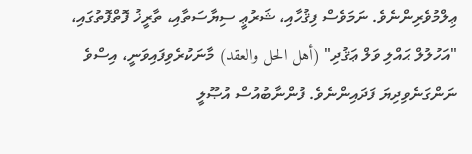ޢިލްމުވެރިންނެވެ. ނަމަވެސް ފިޤުހާއި، ޝަރުޢީ ސިޔާސަތާއި، ތާރީޚު ފޮތްފޮތުގައި، "އަހުލުލް ޙައްލި ވަލް ޢަޤުދި" (أهل الحل والعقد) މާނަކުރެވިފައިވަނީ، އިސްވެ ނަންގަނެވިދިޔަ ފަދައިންނެވެ. ފުންނާބުއުސް އުޞޫލީ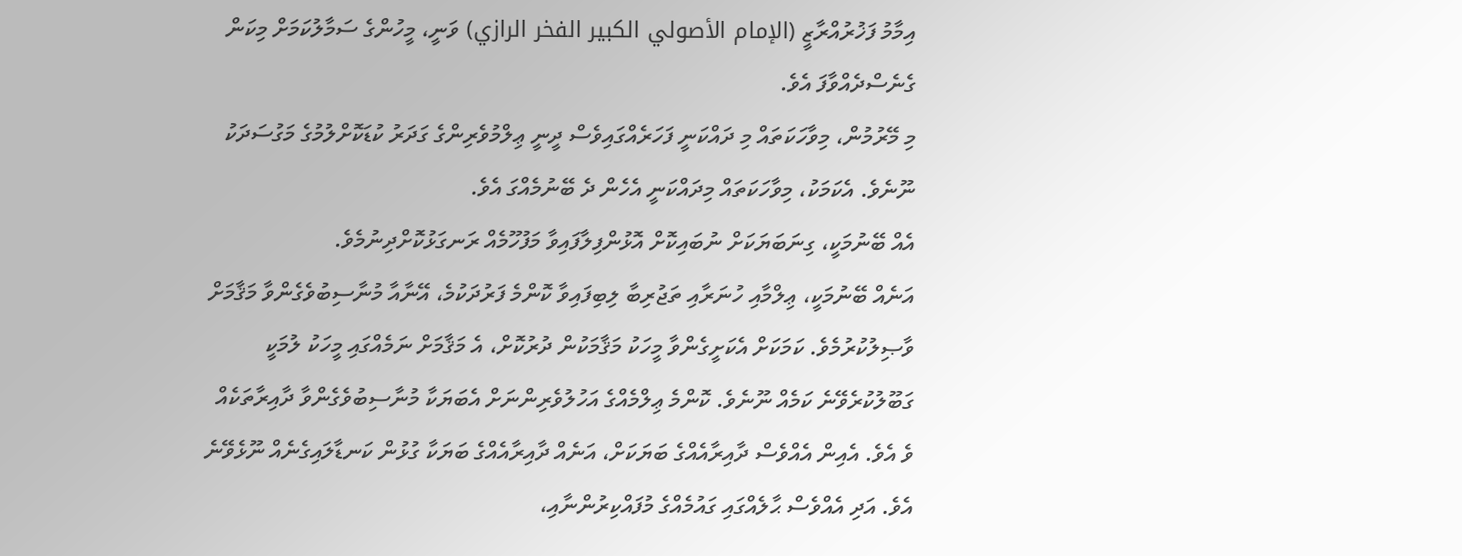އިމާމު ފަޚުރުއްރާޒީ (الإمام الأصولي الكبير الفخر الرازي) ވަނީ، މީހުންގެ ސަމާލުކަމަށް މިކަން ގެނެސްދެއްވާފަ އެވެ.
މި މޭރުމުން، މިވާހަކަތައް މި ދައްކަނީ ފަހަރެއްގައިވެސް ދީނީ ޢިލްމުވެރިންގެ ގަދަރު ކުޑަކޮށްލުމުގެ މަގުސަދަކު ނޫނެވެ. އެކަމަކު، މިވާހަކަތައް މިދައްކަނީ އެހެން ދެ ބޭނުމެއްގަ އެވެ.
އެއް ބޭނުމަކީ، ގިނަބަޔަކަށް ނުބައިކޮށް އޮޅުންފިލާފައިވާ މަފުހޫމެއް ރަނގަޅުކޮށްދިނުމެވެ.
އަނެއް ބޭނުމަކީ، ޢިލްމާއި ހުނަރާއި ތަޖުރިބާ ލިބިފައިވާ ކޮންމެ ފަރުދަކުމެ، އޭނާއާ މުނާސިބުވެގެންވާ މަޤާމަށް ވާޞިލުކުރުމެވެ. ކަމަކަށް އެކަށީގެންވާ މީހަކު މަޤާމަކުން ދުރުކޮށް، އެ މަޤާމަށް ނަމެއްގައި މީހަކު ލުމަކީ ގަބޫލުކުރެވޭނެ ކަމެއް ނޫނެވެ. ކޮންމެ ޢިލްމެއްގެ އަހުލުވެރިންނަށް އެބަޔަކާ މުނާސިބުވެގެންވާ ދާއިރާތަކެއް ވެ އެވެ. އެއިން އެއްވެސް ދާއިރާއެއްގެ ބަޔަކަށް، އަނެއް ދާއިރާއެއްގެ ބަޔަކާ ގުޅުން ކަނޑާލައިގެނެއް ނޫޅެވޭނެ އެވެ. އަދި އެއްވެސް ޙާލެއްގައި ގައުމެއްގެ މުފައްކިރުންނާއި،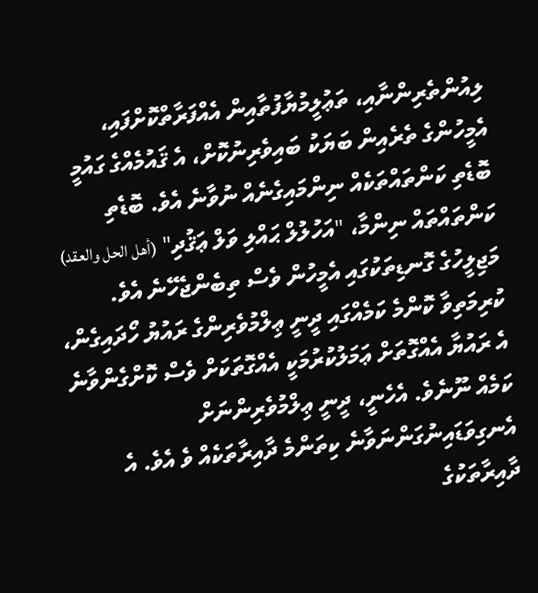ލިއުންތެރިންނާއި، ތަޢުލީމުޔާފުތާއިން އެއްފަރާތްކޮށްފައި، އެމީހުންގެ ތެރެއިން ބަޔަކު ބައިވެރިނުކޮށް، އެ ޤައުމެއްގެ ގައުމީ ބޮޑެތި ކަންތައްތަކެއް ނިންމައިގެނެއް ނުވާނެ އެވެ. ބޮޑެތި ކަންތައްތައް ނިންމާ، "އަހުލުލް ޙައްލި ވަލް ޢަޤުދި" (أهل الحل والعقد) މަޖިލީހުގެ ގޮނޑިތަކުގައި އެމީހުން ވެސް ތިބެންޖެހޭނެ އެވެ.
ކުރިމަތިވާ ކޮންމެ ކަމެއްގައި ދީނީ ޢިލްމުވެރިންގެ ރައުޔު ހޯދައިގެން، އެ ރައުޔާ އެއްގޮތަށް ޢަމަލުކުރުމަކީ އެއްގޮތަކަށް ވެސް ކޮށްގެންވާނެ ކަމެއް ނޫނެވެ. އެހެނީ، ދީނީ ޢިލްމުވެރިންނަށް އެނގިވަޑައިނުގަންނަވާނެ ކިތަންމެ ދާއިރާތަކެއް ވެ އެވެ. އެ ދާއިރާތަކުގެ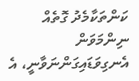ކަންތަކާމެދު ގޮތެއް ނިންމަވަން އެނގިވަޑައިގަންނަވާނީ، އެ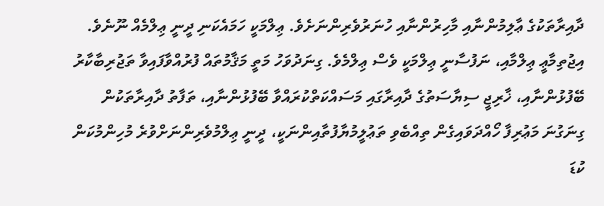ދާއިރާތަކުގެ ޢާލިމުންނާއި މާހިރުންނާއި ހުނަރުވެރިންނަށެވެ. ޢިލްމަކީ ހަމައެކަނި ދީނީ ޢިލްމެއް ނޫނެވެ. އިޖުތިމާޢީ ޢިލްމާއި، ނަފުސާނީ ޢިލްމަކީ ވެސް ޢިލްމެވެ. ގިނަދުވަހު މަތީ މަޤާމުތައް ފުރުއްވާފައިވާ ތަޖުރިބާކާރު ބޭފުޅުންނާއި، ޚާރިޖީ ސިޔާސަތުގެ ދާއިރާގައި މަސައްކަތްކުރައްވާ ބޭފުޅުންނާއި، ތަފާތު ދާއިރާތަކުން ގިނަގުނަ މަޢުރިފާ ހޯއްދަވައިގެން ތިއްބެވި ތަޢުލީމުޔާފުތާއިންނަކީ، ދީނީ ޢިލްމުވެރިންނަށްވުރެ މުހިންމުކަން ކުޑަ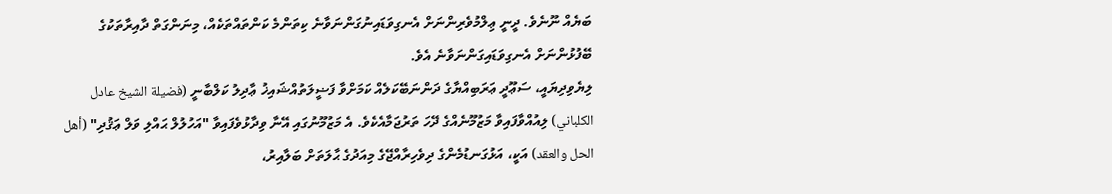ބަޔެއް ނޫނެވެ. ދީނީ ޢިލްމުވެރިންނަށް އެނގިވަޑައިނުގަންނަވާނެ ކިތަންމެ ކަންތައްތަކެއް، މިނަންގަތް ދާއިރާތަކުގެ ބޭފުޅުންނަށް އެނގިވަޑައިގަންނަވާނެ އެވެ.
ލިޔެވިދިޔައީ، ސަޢޫދީ ޢަރަބިއްޔާގެ ދަންނަބޭކަލެއް ކަމަށްވާ ފަޟީލަތުއްޝައިޚު ޢާދިލު ކަލްބާނީ (فضيلة الشيخ عادل الكلباني) ލިއުއްވާފައިވާ މަޒުމޫނެއްގެ ދޭހަ ތަރުޖަމާއެކެވެ. އެ މަޒުމޫނުގައި އޭނާ ވިދާޅުވެފައިވާ "އަހުލުލް ޙައްލި ވަލް ޢަޤުދި" (أهل الحل والعقد) އަކީ، އަޅުގަނޑުމެންގެ ދިވެހިރާއްޖޭގެ މިއަދުގެ ޙާލަތަށް ބަލާއިރު،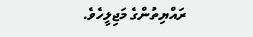ރައްޔިތުންގެ މަޖިލީހެވެ.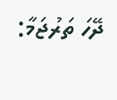ދޭހަ ތަރުޖަމާ: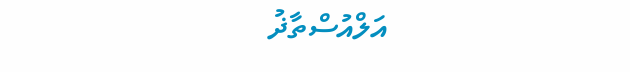އަލްއުސްތާޛު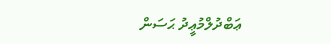ޢަބްދުލްމުޢީދު ޙަސަން